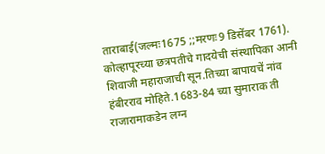ताराबाई(जल्मः1675 ;;मरणः9 डिसेंबर 1761). कोल्हापूरच्या छत्रपतीचे गादयेची संस्थापिका आनी शिवाजी महाराजाची सून.तिच्या बापायचें नांव हंबीरराव मोहिते.1683-84 च्या सुमाराक ती राजारामाकडेन लग्न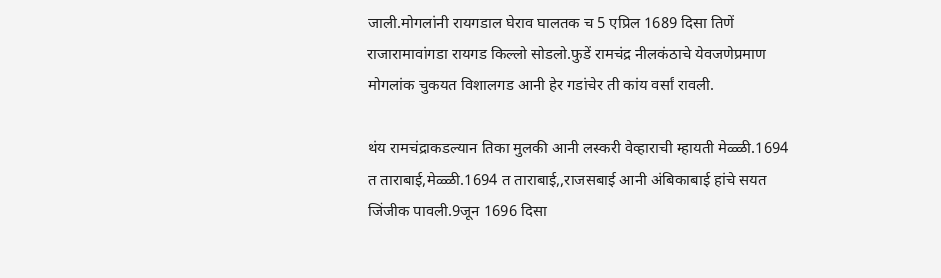जाली.मोगलांनी रायगडाल घेराव घालतक च 5 एप्रिल 1689 दिसा तिणें राजारामावांगडा रायगड किल्लो सोडलो.फुडें रामचंद्र नीलकंठाचे येवजणेप्रमाण मोगलांक चुकयत विशालगड आनी हेर गडांचेर ती कांय वर्सां रावली.

थंय रामचंद्राकडल्यान तिका मुलकी आनी लस्करी वेव्हाराची म्हायती मेळ्ळी.1694 त ताराबाई,मेळ्ळी.1694 त ताराबाई,,राजसबाई आनी अंबिकाबाई हांचे सयत जिंजीक पावली.9जून 1696 दिसा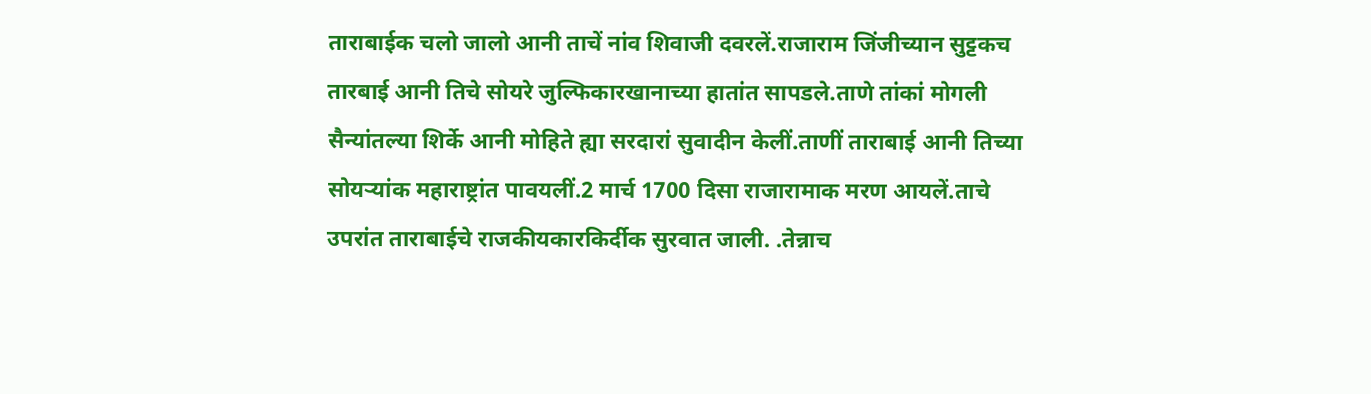ताराबाईक चलो जालो आनी ताचें नांव शिवाजी दवरलें.राजाराम जिंजीच्यान सुट्टकच तारबाई आनी तिचे सोयरे जुल्फिकारखानाच्या हातांत सापडले.ताणे तांकां मोगली सैन्यांतल्या शिर्के आनी मोहिते ह्या सरदारां सुवादीन केलीं.ताणीं ताराबाई आनी तिच्या सोयऱ्यांक महाराष्ट्रांत पावयलीं.2 मार्च 1700 दिसा राजारामाक मरण आयलें.ताचे उपरांत ताराबाईचे राजकीयकारकिर्दीक सुरवात जाली. .तेन्नाच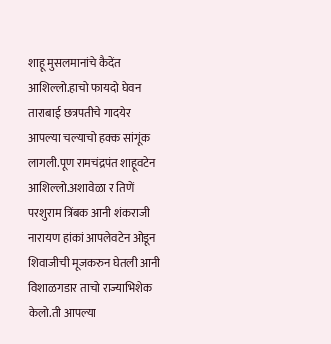शाहू मुसलमानांचे कैदेंत आशिल्लो.हाचो फायदो घेवन ताराबाई छत्रपतीचे गादयेर आपल्या चल्याचो हक्क सांगूंक लागली.पूण रामचंद्रपंत शाहूवटेन आशिल्लो.अशावेळा र तिणें परशुराम त्रिंबक आनी शंकराजी नारायण हांकां आपलेवटेन ओडून शिवाजीची मूजकरुन घेतली आनी विशाळगडार ताचो राज्याभिशेक केलो.ती आपल्या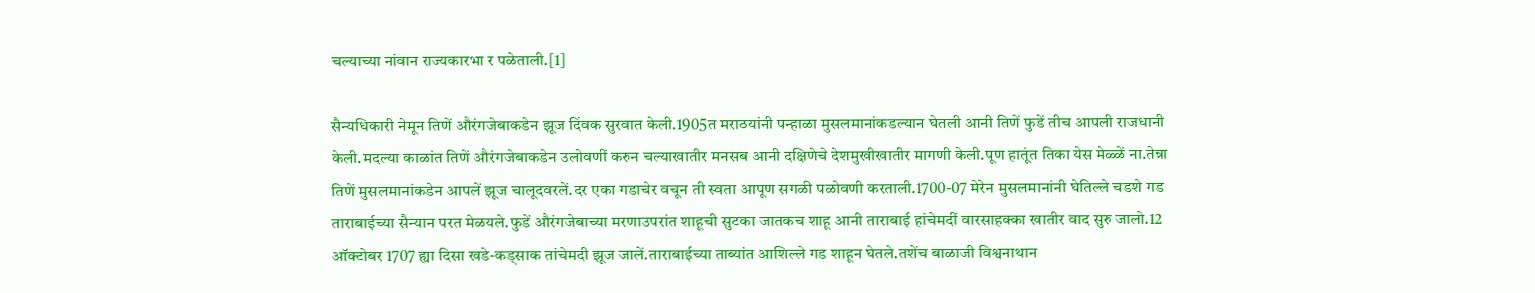चल्याच्या नांवान राज्यकारभा र पळेताली.[1]

सैन्यधिकारी नेमून तिणें औरंगजेबाकडेन झूज दिंवक सुरवात केली.1905त मराठयांनी पन्हाळा मुसलमानांकडल्यान घेतली आनी तिणें फुडें तीच आपली राजधानी केली.मदल्या काळांत तिणें औरंगजेबाकडेन उलोवणीं करुन चल्याखातीर मनसब आनी दक्षिणेचे देशमुखीखातीर मागणी केली.पूण हातूंत तिका येस मेळ्ळें ना.तेन्ना तिणें मुसलमानांकडेन आपलें झूज चालूदवरलें.दर एका गडाचेर वचून ती स्वता आपूण सगळी पळोवणी करताली.1700-07 मेरेन मुसलमानांनी घेतिल्ले चडशे गड ताराबाईच्या सैन्यान परत मेळयले.फुडें औरंगजेबाच्या मरणाउपरांत शाहूची सुटका जातकच शाहू आनी ताराबाई हांचेमदीं वारसाहक्का खातीर वाद सुरु जालो.12 ऑक्टोबर 1707 ह्या दिसा खडे-कड्साक तांचेमदी झूज जालें.ताराबाईच्या ताब्यांत आशिल्ले गड शाहून घेतले.तशेंच बाळाजी विश्वनाथान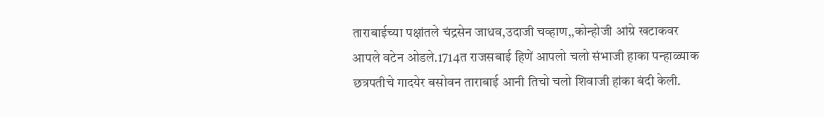ताराबाईच्या पक्षांतले चंद्रसेन जाधव,उदाजी चव्हाण,,कोन्होजी आंग्रे खटाकवर आपले वटेन ओडले.1714त राजसबाई हिणें आपलो चलो संभाजी हाका पन्हाळ्याक छत्रपतीचे गादयेर बसोवन ताराबाई आनी तिचो चलो शिवाजी हांका बंदी केली.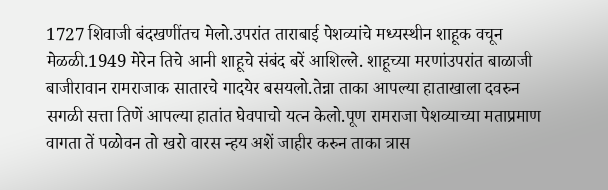1727 शिवाजी बंदखणींतच मेलो.उपरांत ताराबाई पेशव्यांचे मध्यस्थीन शाहूक वचून मेळळी.1949 मेरेन तिचे आनी शाहूचे संबंद बरें आशिल्ले. शाहूच्या मरणांउपरांत बाळाजी बाजीरावान रामराजाक सातारचे गादयेर बसयलो.तेन्ना ताका आपल्या हाताखाला दवरुन सगळी सत्ता तिणें आपल्या हातांत घेवपाचो यत्न केलो.पूण रामराजा पेशव्याच्या मताप्रमाण वागता तें पळोवन तो खरो वारस न्हय अशें जाहीर करुन ताका त्रास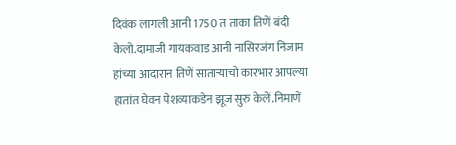दिवंक लागली आनी 1750 त ताका तिणें बंदी केलो.दामाजी गायकवाड आनी नासिरजंग निजाम हांच्या आदारान तिणें साताऱ्याचो कारभार आपल्या हातांत घेवन पेशव्याकडेन झूज सुरु केलें.निमाणें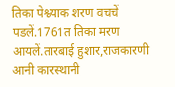तिका पेश्व्याक शरण वचचें पडलें.1761त तिका मरण आयलें.तारबाई हुशार,राजकारणी आनी कारस्थानी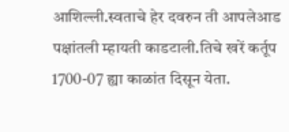आशिल्ली.स्वताचे हेर दवरुन ती आपलेआड पक्षांतली म्हायती काडटाली.तिचे खरें कर्तूप 1700-07 ह्या काळांत दिसून येता.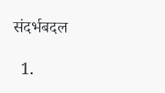संदर्भबदल

  1.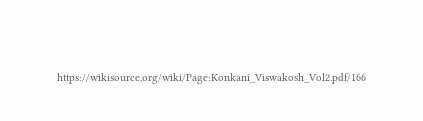https://wikisource.org/wiki/Page:Konkani_Viswakosh_Vol2.pdf/166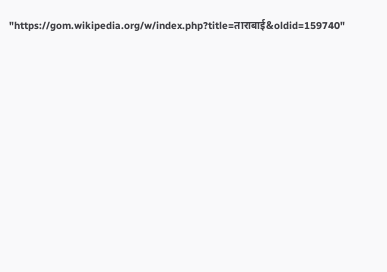"https://gom.wikipedia.org/w/index.php?title=ताराबाई&oldid=159740"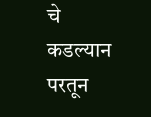चे कडल्यान परतून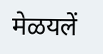मेळयलें